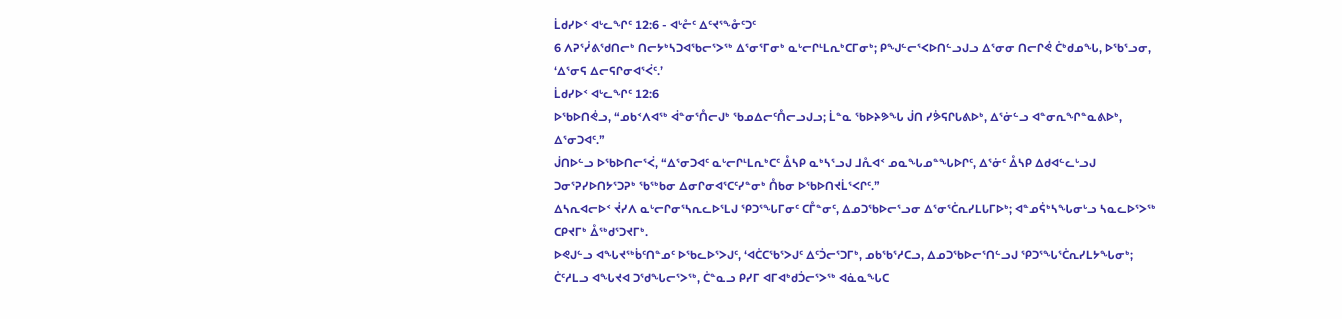ᒫᑯᓯᐅᑉ ᐊᒡᓚᖏᑦ 12:6 - ᐊᒡᓔᑦ ᐃᑦᔪᕐᖕᓁᑦᑐᑦ
6 ᐱᕈᕐᓰᕕᖁᑎᓕᒃ ᑎᓕᔭᒃᓴᑐᐊᖃᓕᕐᐳᖅ ᐃᕐᓂᕐᒥᓂᒃ ᓇᒡᓕᒋᒻᒪᕆᒃᑕᒥᓂᒃ; ᑭᖑᓪᓕᕐᐸᐅᑎᓪᓗᒍᓗ ᐃᕐᓂᓂ ᑎᓕᒋᕚ ᑖᒃᑯᓄᖓ, ᐅᖃᕐᓗᓂ, ‘ᐃᕐᓂᕋ ᐃᓕᕋᒋᓂᐊᕐᐹᑦ.’
ᒫᑯᓯᐅᑉ ᐊᒡᓚᖏᑦ 12:6
ᐅᖃᐅᑎᕚᓗ, “ᓄᑲᑉᐱᐊᖅ ᐋᓐᓂᕐᑍᓕᒍᒃ ᖃᓄᐃᓕᑦᑍᓕᓗᒍᓗ; ᒫᓐᓇ ᖃᐅᔨᕗᖓ ᒎᑎ ᓯᕘᕋᒋᒐᕕᐅᒃ, ᐃᕐᓃᓪᓗ ᐊᓐᓂᕆᖏᓐᓇᕕᐅᒃ, ᐃᕐᓂᑐᐊᑦ.”
ᒎᑎᐅᓪᓗ ᐅᖃᐅᑎᓕᕐᐹ, “ᐃᕐᓂᑐᐊᑦ ᓇᒡᓕᒋᒻᒪᕆᒃᑕᑦ ᐂᓴᑭ ᓇᒃᓴᕐᓗᒍ ᒧᕅᐊᑉ ᓄᓇᖓᓄᓐᖓᐅᒋᑦ, ᐃᕐᓃᑦ ᐂᓴᑭ ᐃᑯᐊᓪᓚᒡᓗᒍ ᑐᓂᕐᕈᓯᐅᑎᔭᕐᑐᕈᒃ ᖃᖅᑲᓂ ᐃᓂᒋᓂᐊᕐᑕᑦᓯᓐᓂᒃ ᑍᑲᓂ ᐅᖃᐅᑎᔪᒫᕐᐸᒋᑦ.”
ᐃᓴᕆᐊᓕᐅᑉ ᔫᓯᐱ ᓇᒡᓕᒋᓂᕐᓴᕆᓚᐅᕐᒪᒍ ᕿᑐᕐᖓᒥᓂᑦ ᑕᒤᓐᓂᑦ, ᐃᓄᑐᖃᐅᓕᕐᓗᓂ ᐃᕐᓂᕐᑖᕆᓯᒪᒐᒥᐅᒃ; ᐊᓐᓄᕌᒃᓴᖓᓂᒡᓗ ᓴᓇᓚᐅᕐᐳᖅ ᑕᑭᔪᒥᒃ ᐂᖅᑯᕐᑐᔪᒥᒃ.
ᐅᕙᒍᓪᓗ ᐊᖓᔪᖅᑳᑦᑎᓐᓄᑦ ᐅᖃᓚᐅᕐᐳᒍᑦ, ‘ᐊᑖᑕᖃᕐᐳᒍᑦ ᐃᑦᑑᓕᕐᑐᒥᒃ, ᓄᑲᖃᕐᓱᑕᓗ, ᐃᓄᑐᖃᐅᓕᕐᑎᓪᓗᒍ ᕿᑐᕐᖓᕐᑖᕆᓯᒪᔭᖓᓂᒃ; ᑖᑦᓱᒪᓗ ᐊᖓᔪᐊ ᑐᖁᖓᓕᕐᐳᖅ, ᑖᓐᓇᓗ ᑭᓯᒥ ᐊᒥᐊᒃᑯᑑᓕᕐᐳᖅ ᐊᓈᓇᖓᑕ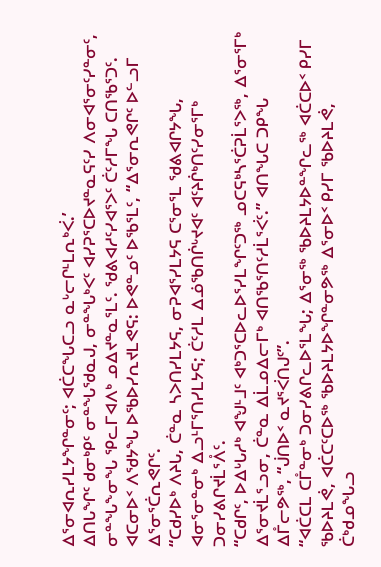ᐃᕐᓂᐊᕆᓯᒪᔭᖏᓐᓂᑦ; ᐊᑖᑕᖓᑕᓗ ᓇᒡᓕᒋᒻᒪᕆᒃᐹ.’
ᐃᑎᒐᖏᑦ ᑯᓂᒃᑭᑦ ᓂᓐᖓᖁᓇᒍ, ᓂᓐᖓᒃᐸᑦ ᐊᓯᕈᕐᑕᐅᔪᓐᓇᕋᑦᓯ ᐱᓂᐊᕐᓂᑦᓯᓐᓂᑦ, ᓂᓐᖓᖕᓂᖓ ᕿᓚᒥᐊᐱᒃ ᓄᐃᔪᓐᓇᕐᒪᑦ. ᖁᕕᐊᓱᑦᓯᐊᕐᐳᑦ ᑖᑦᓱᒥᖓ ᑕᑎᖃᕐᑐᑦ.
ᐊᑕᓂᐅᑉ ᐱᖁᔭᖓ ᐅᖃᐅᓯᕆᔪᒪᕙᕋ: ᐅᕙᓐᓄᑦ ᐅᖃᕐᒪᑦ, “ᐃᕐᓂᕆᕙᒋᑦ ᐅᓪᓗᒥ ᐃᕐᓂᕐᑖᕆᕙᒋᑦ.
“ᑕᑯᓯᐅᒃ ᐱᔨᒐ, ᑖᓐᓇ ᓴᐳᑎᓯᒪᔭᕋ, ᓂᕈᐊᕐᓯᒪᔭᕋ ᑕᕐᓂᕐᒪ ᖁᕕᐊᒋᔭᖓ, ᐊᓂᕐᓂᓐᓂᒃ ᐃᓗᒻᒥᕐᑎᓯᒪᔭᕋ; ᑖᑦᓱᒪ ᐃᓅᖃᑎᒌᒡᔪᐊᑦ ᐊᑦᔨᒌᒃᑎᑦᓯᓂᕐᒥᒃ ᑐᓂᓯᕕᒋᔪᒫᕐᐰᑦ.
“ᑕᑯᒋᑦ, ᐅᐃᒡᒐᓱᒃ ᐊᖑᒻᒧᑦ ᐊᒃᑐᕐᑕᐅᓚᐅᕐᓯᒪᖏᑦᑐᖅ ᓄᑕᕋᒃᓴᕐᑖᕈᒫᕐᐳᖅ, ᐃᕐᓂᕐᒥᒃ ᐃᕐᓂᔪᒫᕐᓗᓂ, ᑖᓐᓇ ᐃᒫᓄᐃᓕᒥᒃ ᐊᑎᖃᕐᑎᑦᓱᒫᕐᐹᑦ.” ᐊᑎᖓᑕ ᑐᑭᖓ ᐃᒤᓕᕗᖅ, “ᒎᑎᐅᑉ ᓇᔪᕐᐹᑎᒍᑦ”.
“ᐊᑖᑕᒪ ᑕᒤᓐᓂᒃ ᑐᓂᓯᕕᒋᓚᐅᕐᒪᖓ; ᐃᕐᓂᖅ ᖃᐅᔨᒪᔭᐅᓐᖏᓚᖅ ᐊᑖᑕᐅᑉ ᑭᓯᒥ ᖃᐅᔨᒪᕚ, ᐊᑖᑕᑦᑕᐅᖅ ᖃᐅᔨᒪᔭᐅᖏᓐᓂᕗᖅ ᐃᕐᓂᐅᑉ ᑭᓯᒥ ᖃᐅᔨᒪᕚ, ᑖᒃᑯᓄᖓᓗ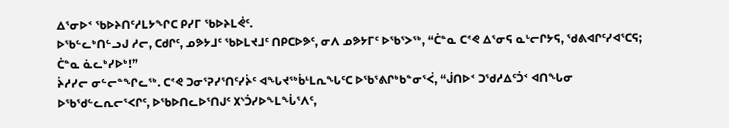ᐃᕐᓂᐅᑉ ᖃᐅᔨᑎᑦᓱᒪᔭᖏᑕ ᑭᓯᒥ ᖃᐅᔨᒪᕚᑦ.
ᐅᖃᓪᓚᒃᑎᓪᓗᒍ ᓱᓕ, ᑕᑯᒋᑦ, ᓄᕗᔭᒧᑦ ᖃᐅᒪᔪᒧᑦ ᑎᑭᑕᐅᕗᑦ, ᓂᐱ ᓄᕗᔭᒥᑦ ᐅᖃᕐᐳᖅ, “ᑖᓐᓇ ᑕᕝᕙ ᐃᕐᓂᕋ ᓇᒡᓕᒋᔭᕋ, ᖁᕕᐊᒋᑦᓯᐊᕐᑕᕋ; ᑖᓐᓇ ᓈᓚᒃᓯᐅᒃ!”
ᔩᓱᓯᓕ ᓂᓪᓕᓐᖏᓚᖅ. ᑕᕝᕙ ᑐᓂᕐᕈᓯᕐᑎᑦᓯᔩᑦ ᐊᖓᔪᖅᑳᒻᒪᕆᖓᑦᑕ ᐅᖃᕐᕕᒋᒃᑲᓐᓂᕐᐹ, “ᒎᑎᐅᑉ ᑐᖁᓱᐃᑦᑑᑉ ᐊᑎᖓᓂ ᐅᖃᖁᓪᓚᕆᓕᕐᐸᒋᑦ, ᐅᖃᐅᑎᓚᐅᕐᑎᒍᑦ ᙭ᔅᑑᓯᐅᖕᒪᖔᕐᐱᑦ,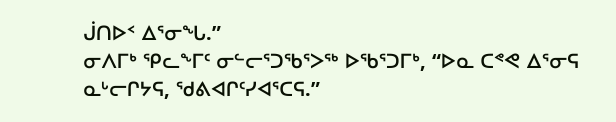ᒎᑎᐅᑉ ᐃᕐᓂᖓ.”
ᓂᐱᒥᒃ ᕿᓚᖕᒥᑦ ᓂᓪᓕᕐᑐᖃᕐᐳᖅ ᐅᖃᕐᑐᒥᒃ, “ᐅᓇ ᑕᕝᕙ ᐃᕐᓂᕋ ᓇᒡᓕᒋᔭᕋ, ᖁᕕᐊᒋᑦᓯᐊᕐᑕᕋ.”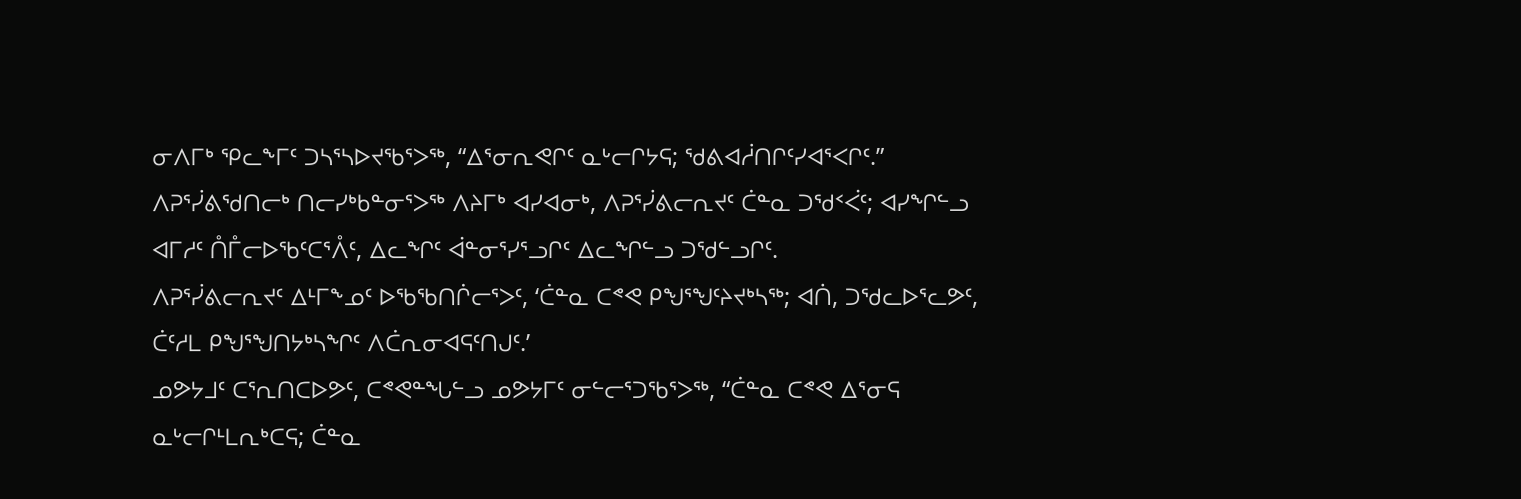ᓂᐱᒥᒃ ᕿᓚᖕᒥᑦ ᑐᓴᕐᓴᐅᔪᖃᕐᐳᖅ, “ᐃᕐᓂᕆᕙᒋᑦ ᓇᒡᓕᒋᔭᕋ; ᖁᕕᐊᓲᑎᒋᑦᓯᐊᕐᐸᒋᑦ.”
ᐱᕈᕐᓰᕕᖁᑎᓕᒃ ᑎᓕᓯᒃᑲᓐᓂᕐᐳᖅ ᐱᔨᒥᒃ ᐊᓯᐊᓂᒃ, ᐱᕈᕐᓰᕕᓕᕆᔪᑦ ᑖᓐᓇ ᑐᖁᑉᐹᑦ; ᐊᓯᖏᓪᓗ ᐊᒥᓱᑦ ᑍᒤᓕᐅᖃᑦᑕᕐᐰᑦ, ᐃᓚᖏᑦ ᐋᓐᓂᕐᓯᕐᓗᒋᑦ ᐃᓚᖏᓪᓗ ᑐᖁᓪᓗᒋᑦ.
ᐱᕈᕐᓰᕕᓕᕆᔪᑦ ᐃᒻᒥᖕᓄᑦ ᐅᖃᖃᑎᒌᓕᕐᐳᑦ, ‘ᑖᓐᓇ ᑕᕝᕙ ᑭᖑᕐᖑᑦᔨᔪᒃᓴᖅ; ᐊᑏ, ᑐᖁᓚᐅᕐᓚᕗᑦ, ᑖᑦᓱᒪ ᑭᖑᕐᖑᑎᔭᒃᓴᖏᑦ ᐱᑖᕆᓂᐊᕋᑦᑎᒍᑦ.’
ᓄᕗᔭᒧᑦ ᑕᕐᕆᑎᑕᐅᕗᑦ, ᑕᕝᕙᓐᖓᓪᓗ ᓄᕗᔭᒥᑦ ᓂᓪᓕᕐᑐᖃᕐᐳᖅ, “ᑖᓐᓇ ᑕᕝᕙ ᐃᕐᓂᕋ ᓇᒡᓕᒋᒻᒪᕆᒃᑕᕋ; ᑖᓐᓇ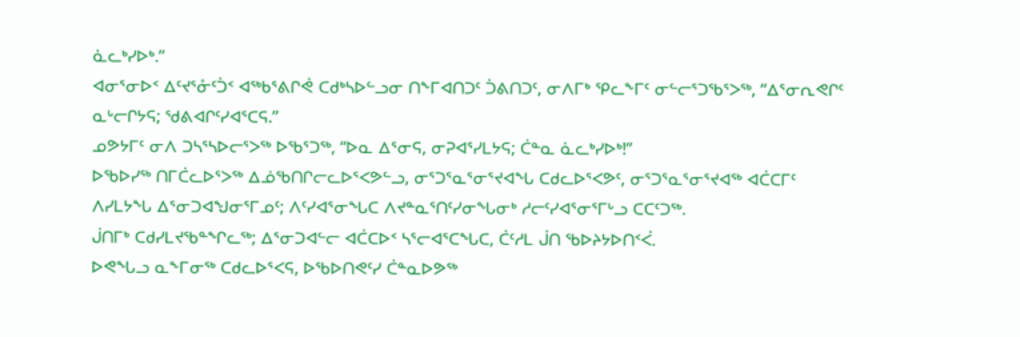ᓈᓚᒃᓯᐅᒃ.”
ᐊᓂᕐᓂᐅᑉ ᐃᑦᔪᕐᓁᑦᑑᑉ ᐊᖅᑲᕐᕕᒋᕚ ᑕᑯᒃᓴᐅᓪᓗᓂ ᑎᖕᒥᐊᑎᑐᑦ ᑑᕕᑎᑐᑦ, ᓂᐱᒥᒃ ᕿᓚᖕᒥᑦ ᓂᓪᓕᕐᑐᖃᕐᐳᖅ, “ᐃᕐᓂᕆᕙᒋᑦ ᓇᒡᓕᒋᔭᕋ; ᖁᕕᐊᒋᑦᓯᐊᕐᑕᕋ.”
ᓄᕗᔭᒥᑦ ᓂᐱ ᑐᓴᕐᓴᐅᓕᕐᐳᖅ ᐅᖃᕐᑐᖅ, “ᐅᓇ ᐃᕐᓂᕋ, ᓂᕈᐊᕐᓯᒪᔭᕋ; ᑖᓐᓇ ᓈᓚᒃᓯᐅᒃ!”
ᐅᖃᐅᓯᖅ ᑎᒥᑖᓚᐅᕐᐳᖅ ᐃᓅᖃᑎᒋᓕᓚᐅᕐᐸᕗᓪᓗ, ᓂᕐᑐᕐᓇᕐᓂᕐᔪᐊᖓ ᑕᑯᓚᐅᕐᐸᕗᑦ, ᓂᕐᑐᕐᓇᕐᓂᕐᔪᐊᖅ ᐊᑖᑕᒥᑦ ᐱᓯᒪᔭᖓ ᐃᕐᓂᑐᐊᖑᓂᕐᒥᓄᑦ; ᐱᑦᓯᐊᕐᓂᖓᑕ ᐱᔪᓐᓇᕐᑎᑦᓯᓂᖓᓂᒃ ᓱᓕᑦᓯᐊᕐᓂᕐᒥᒡᓗ ᑕᑕᑦᑐᖅ.
ᒎᑎᒥᒃ ᑕᑯᓯᒪᔪᖃᓐᖏᓚᖅ; ᐃᕐᓂᑐᐊᓪᓕ ᐊᑖᑕᐅᑉ ᓴᕐᓕᐊᕐᑕᖓᑕ, ᑖᑦᓱᒪ ᒎᑎ ᖃᐅᔨᔭᐅᑎᑉᐹ.
ᐅᕙᖓᓗ ᓇᖕᒥᓂᖅ ᑕᑯᓚᐅᕐᐸᕋ, ᐅᖃᐅᑎᕙᑦᓯ ᑖᓐᓇᐅᕗᖅ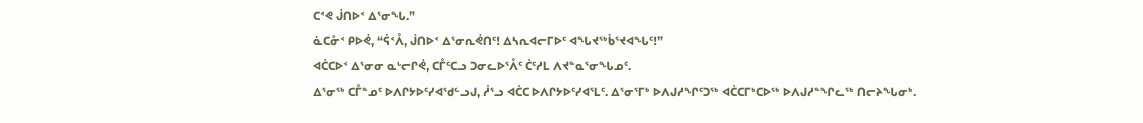ᑕᕝᕙ ᒎᑎᐅᑉ ᐃᕐᓂᖓ.”
ᓈᑕᓁᑉ ᑭᐅᕚ, “ᕌᑉᐰ, ᒎᑎᐅᑉ ᐃᕐᓂᕆᕚᑎᑦ! ᐃᓴᕆᐊᓕᒥᐅᑦ ᐊᖓᔪᖅᑳᕐᔪᐊᖓᑦ!”
ᐊᑖᑕᐅᑉ ᐃᕐᓂᓂ ᓇᒡᓕᒋᕚ, ᑕᒤᑦᑕᓗ ᑐᓂᓚᐅᕐᐰᑦ ᑖᑦᓱᒪ ᐱᔪᓐᓇᕐᓂᖓᓄᑦ.
ᐃᕐᓂᖅ ᑕᒤᓐᓄᑦ ᐅᐱᒋᔭᐅᑦᓯᐊᖁᓪᓗᒍ, ᓲᕐᓗ ᐊᑖᑕ ᐅᐱᒋᔭᐅᑦᓯᐊᕐᒪᑦ. ᐃᕐᓂᕐᒥᒃ ᐅᐱᒍᓱᖏᑦᑐᖅ ᐊᑖᑕᒥᒃᑕᐅᖅ ᐅᐱᒍᓱᓐᖏᓚᖅ ᑎᓕᔨᖓᓂᒃ.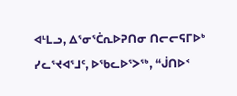ᐊᒻᒪᓗ, ᐃᕐᓂᕐᑖᕆᐅᕈᑎᓂ ᑎᓕᓕᕋᒥᐅᒃ ᓯᓚᕐᔪᐊᕐᒧᑦ, ᐅᖃᓚᐅᕐᐳᖅ, “ᒎᑎᐅᑉ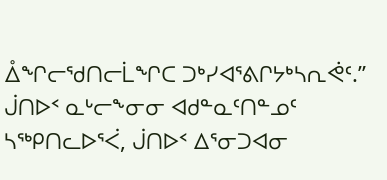ᐂᖏᓕᖁᑎᓕᒫᖏᑕ ᑐᒃᓯᐊᕐᕕᒋᔭᒃᓴᕆᕚᑦ.”
ᒎᑎᐅᑉ ᓇᒡᓕᖕᓂᓂ ᐊᑯᓐᓇᑦᑎᓐᓄᑦ ᓴᖅᑭᑎᓚᐅᕐᐹ, ᒎᑎᐅᑉ ᐃᕐᓂᑐᐊᓂ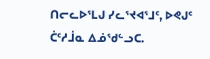ᑎᓕᓚᐅᕐᒪᒍ ᓯᓚᕐᔪᐊᕐᒧᑦ, ᐅᕙᒍᑦ ᑖᑦᓱᒨᓇ ᐃᓅᖁᓪᓗᑕ.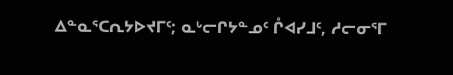ᐃᓐᓇᕐᑕᕆᔭᐅᔪᒥᑦ; ᓇᒡᓕᒋᔭᓐᓄᑦ ᒊᐊᓯᒧᑦ, ᓱᓕᓂᕐᒥ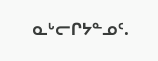ᓇᒡᓕᒋᔭᓐᓄᑦ.